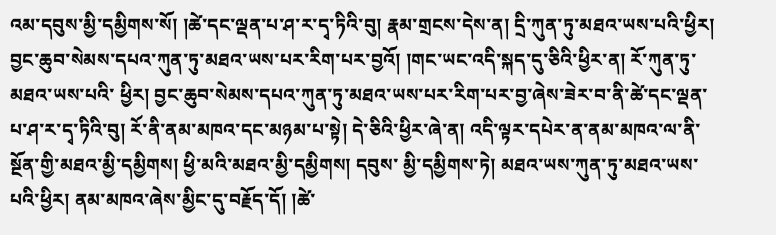འམ་དབུས་མྱི་དམྱིགས་སོ། །ཚེ་དང་ལྡན་པ་ཤ་ར་དྭ་ཏིའི་བུ། རྣམ་གྲངས་དེས་ན། དྲི་ཀུན་ཏུ་མཐའ་ཡས་པའི་ཕྱིར། བྱང་ཆུབ་སེམས་དཔའ་ཀུན་ཏུ་མཐའ་ཡས་པར་རིག་པར་བྱའོ། །གང་ཡང་འདི་སྐད་དུ་ཅིའི་ཕྱིར་ན། རོ་ཀུན་ཏུ་མཐའ་ཡས་པའི་ ཕྱིར། བྱང་ཆུབ་སེམས་དཔའ་ཀུན་ཏུ་མཐའ་ཡས་པར་རིག་པར་བྱ་ཞེས་ཟེར་བ་ནི་ཚེ་དང་ལྡན་པ་ཤ་ར་དྭ་ཏིའི་བུ། རོ་ནི་ནམ་མཁའ་དང་མཉམ་པ་སྟེ། དེ་ཅིའི་ཕྱིར་ཞེ་ན། འདི་ལྟར་དཔེར་ན་ནམ་མཁའ་ལ་ནི་སྔོན་གྱི་མཐའ་མྱི་དམྱིགས། ཕྱི་མའི་མཐའ་མྱི་དམྱིགས། དབུས་ མྱི་དམྱིགས་ཏེ། མཐའ་ཡས་ཀུན་ཏུ་མཐའ་ཡས་པའི་ཕྱིར། ནམ་མཁའ་ཞེས་མྱིང་དུ་བརྗོད་དོ། །ཚེ་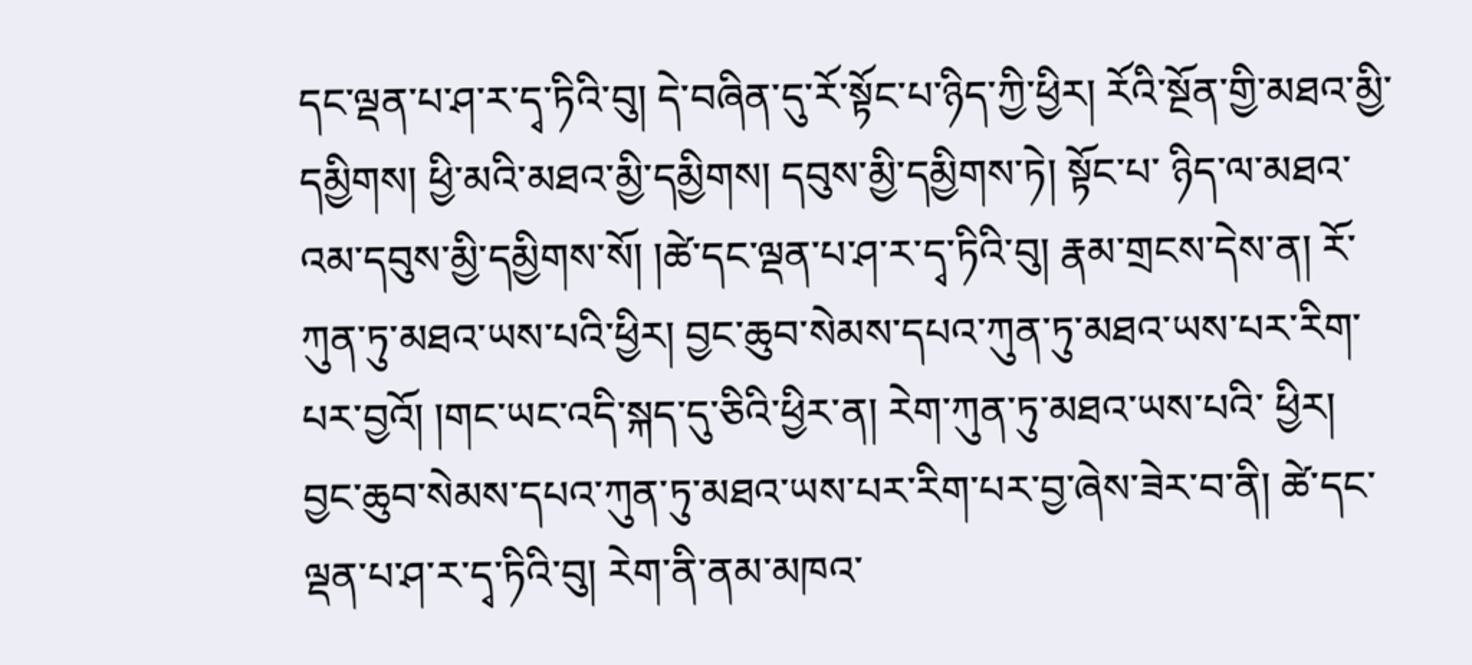དང་ལྡན་པ་ཤ་ར་དྭ་ཏིའི་བུ། དེ་བཞིན་དུ་རོ་སྟོང་པ་ཉིད་ཀྱི་ཕྱིར། རོའི་སྔོན་གྱི་མཐའ་མྱི་དམྱིགས། ཕྱི་མའི་མཐའ་མྱི་དམྱིགས། དབུས་མྱི་དམྱིགས་ཏེ། སྟོང་པ་ ཉིད་ལ་མཐའ་འམ་དབུས་མྱི་དམྱིགས་སོ། །ཚེ་དང་ལྡན་པ་ཤ་ར་དྭ་ཏིའི་བུ། རྣམ་གྲངས་དེས་ན། རོ་ཀུན་ཏུ་མཐའ་ཡས་པའི་ཕྱིར། བྱང་ཆུབ་སེམས་དཔའ་ཀུན་ཏུ་མཐའ་ཡས་པར་རིག་པར་བྱའོ། །གང་ཡང་འདི་སྐད་དུ་ཅིའི་ཕྱིར་ན། རེག་ཀུན་ཏུ་མཐའ་ཡས་པའི་ ཕྱིར། བྱང་ཆུབ་སེམས་དཔའ་ཀུན་ཏུ་མཐའ་ཡས་པར་རིག་པར་བྱ་ཞེས་ཟེར་བ་ནི། ཚེ་དང་ལྡན་པ་ཤ་ར་དྭ་ཏིའི་བུ། རེག་ནི་ནམ་མཁའ་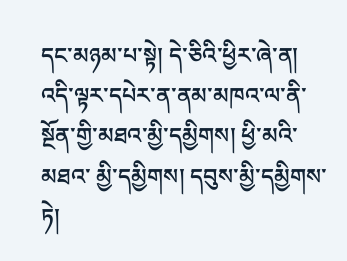དང་མཉམ་པ་སྟེ། དེ་ཅིའི་ཕྱིར་ཞེ་ན། འདི་ལྟར་དཔེར་ན་ནམ་མཁའ་ལ་ནི་སྔོན་གྱི་མཐའ་མྱི་དམྱིགས། ཕྱི་མའི་མཐའ་ མྱི་དམྱིགས། དབུས་མྱི་དམྱིགས་ཏེ།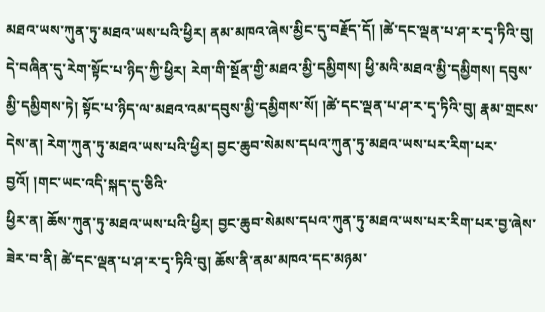མཐའ་ཡས་ཀུན་ཏུ་མཐའ་ཡས་པའི་ཕྱིར། ནམ་མཁའ་ཞེས་མྱིང་དུ་བརྗོད་དོ། །ཚེ་དང་ལྡན་པ་ཤ་ར་དྭ་ཏིའི་བུ། དེ་བཞིན་དུ་རེག་སྟོང་པ་ཉིད་ཀྱི་ཕྱིར། རེག་གི་སྔོན་གྱི་མཐའ་མྱི་དམྱིགས། ཕྱི་མའི་མཐའ་མྱི་དམྱིགས། དབུས་ མྱི་དམྱིགས་ཏེ། སྟོང་པ་ཉིད་ལ་མཐའ་འམ་དབུས་མྱི་དམྱིགས་སོ། །ཚེ་དང་ལྡན་པ་ཤ་ར་དྭ་ཏིའི་བུ། རྣམ་གྲངས་དེས་ན། རེག་ཀུན་ཏུ་མཐའ་ཡས་པའི་ཕྱིར། བྱང་ཆུབ་སེམས་དཔའ་ཀུན་ཏུ་མཐའ་ཡས་པར་རིག་པར་བྱའོ། །གང་ཡང་འདི་སྐད་དུ་ཅིའི་
ཕྱིར་ན། ཆོས་ཀུན་ཏུ་མཐའ་ཡས་པའི་ཕྱིར། བྱང་ཆུབ་སེམས་དཔའ་ཀུན་ཏུ་མཐའ་ཡས་པར་རིག་པར་བྱ་ཞེས་ཟེར་བ་ནི། ཚེ་དང་ལྡན་པ་ཤ་ར་དྭ་ཏིའི་བུ། ཆོས་ནི་ནམ་མཁའ་དང་མཉམ་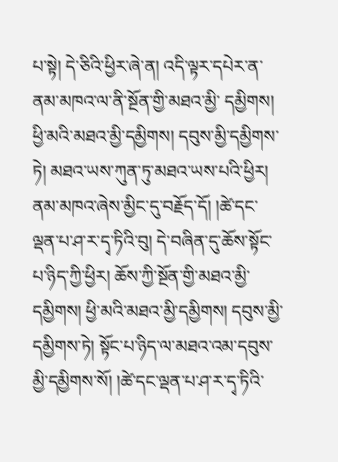པ་སྟེ། དེ་ཅིའི་ཕྱིར་ཞེ་ན། འདི་ལྟར་དཔེར་ན་ནམ་མཁའ་ལ་ནི་སྔོན་གྱི་མཐའ་མྱི་ དམྱིགས། ཕྱི་མའི་མཐའ་མྱི་དམྱིགས། དབུས་མྱི་དམྱིགས་ཏེ། མཐའ་ཡས་ཀུན་ཏུ་མཐའ་ཡས་པའི་ཕྱིར། ནམ་མཁའ་ཞེས་མྱིང་དུ་བརྗོད་དོ། །ཚེ་དང་ལྡན་པ་ཤ་ར་དྭ་ཏིའི་བུ། དེ་བཞིན་དུ་ཆོས་སྟོང་པ་ཉིད་ཀྱི་ཕྱིར། ཆོས་ཀྱི་སྔོན་གྱི་མཐའ་མྱི་དམྱིགས། ཕྱི་མའི་མཐའ་མྱི་དམྱིགས། དབུས་མྱི་དམྱིགས་ཏེ། སྟོང་པ་ཉིད་ལ་མཐའ་འམ་དབུས་མྱི་དམྱིགས་སོ། །ཚེ་དང་ལྡན་པ་ཤ་ར་དྭ་ཏིའི་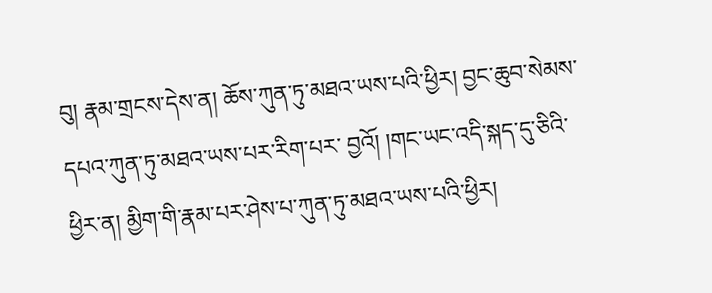བུ། རྣམ་གྲངས་དེས་ན། ཆོས་ཀུན་ཏུ་མཐའ་ཡས་པའི་ཕྱིར། བྱང་ཆུབ་སེམས་དཔའ་ཀུན་ཏུ་མཐའ་ཡས་པར་རིག་པར་ བྱའོ། །གང་ཡང་འདི་སྐད་དུ་ཅིའི་ཕྱིར་ན། མྱིག་གི་རྣམ་པར་ཤེས་པ་ཀུན་ཏུ་མཐའ་ཡས་པའི་ཕྱིར།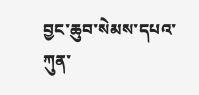བྱང་ཆུབ་སེམས་དཔའ་ཀུན་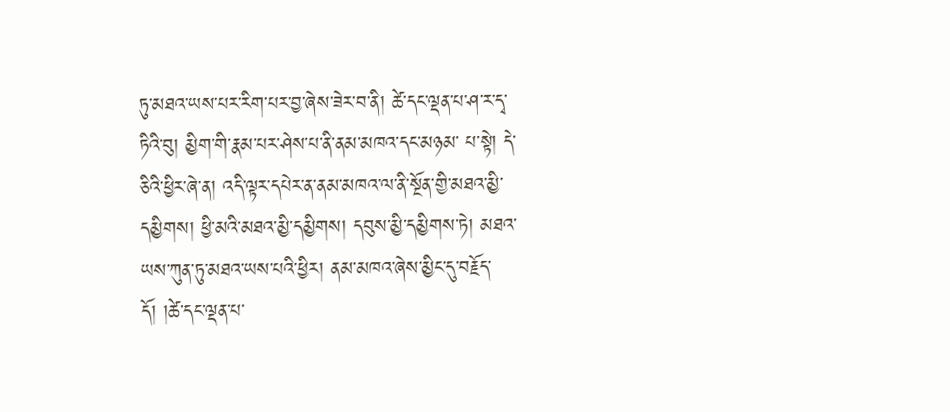ཏུ་མཐའ་ཡས་པར་རིག་པར་བྱ་ཞེས་ཟེར་བ་ནི། ཚེ་དང་ལྡན་པ་ཤ་ར་དྭ་ཏིའི་བུ། མྱིག་གི་རྣམ་པར་ཤེས་པ་ནི་ནམ་མཁའ་དང་མཉམ་ པ་སྟེ། དེ་ཅིའི་ཕྱིར་ཞེ་ན། འདི་ལྟར་དཔེར་ན་ནམ་མཁའ་ལ་ནི་སྔོན་གྱི་མཐའ་མྱི་དམྱིགས། ཕྱི་མའི་མཐའ་མྱི་དམྱིགས། དབུས་མྱི་དམྱིགས་ཏེ། མཐའ་ཡས་ཀུན་ཏུ་མཐའ་ཡས་པའི་ཕྱིར། ནམ་མཁའ་ཞེས་མྱིང་དུ་བརྗོད་དོ། །ཚེ་དང་ལྡན་པ་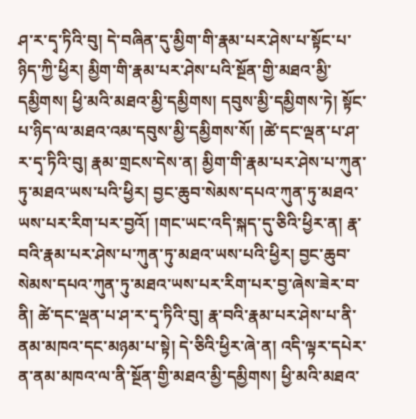ཤ་ར་དྭ་ཏིའི་བུ། དེ་བཞིན་དུ་མྱིག་གི་རྣམ་པར་ཤེས་པ་སྟོང་པ་ཉིད་ཀྱི་ཕྱིར། མྱིག་གི་རྣམ་པར་ཤེས་པའི་སྔོན་གྱི་མཐའ་མྱི་དམྱིགས། ཕྱི་མའི་མཐའ་མྱི་དམྱིགས། དབུས་མྱི་དམྱིགས་ཏེ། སྟོང་པ་ཉིད་ལ་མཐའ་འམ་དབུས་མྱི་དམྱིགས་སོ། །ཚེ་དང་ལྡན་པ་ཤ་ར་དྭ་ཏིའི་བུ། རྣམ་གྲངས་དེས་ན། མྱིག་གི་རྣམ་པར་ཤེས་པ་ཀུན་ཏུ་མཐའ་ཡས་པའི་ཕྱིར། བྱང་ཆུབ་སེམས་དཔའ་ཀུན་ཏུ་མཐའ་ཡས་པར་རིག་པར་བྱའོ། །གང་ཡང་འདི་སྐད་དུ་ཅིའི་ཕྱིར་ན། རྣ་བའི་རྣམ་པར་ཤེས་པ་ཀུན་ཏུ་མཐའ་ཡས་པའི་ཕྱིར། བྱང་ཆུབ་
སེམས་དཔའ་ཀུན་ཏུ་མཐའ་ཡས་པར་རིག་པར་བྱ་ཞེས་ཟེར་བ་ནི། ཚེ་དང་ལྡན་པ་ཤ་ར་དྭ་ཏིའི་བུ། རྣ་བའི་རྣམ་པར་ཤེས་པ་ནི་ནམ་མཁའ་དང་མཉམ་པ་སྟེ། དེ་ཅིའི་ཕྱིར་ཞེ་ན། འདི་ལྟར་དཔེར་ན་ནམ་མཁའ་ལ་ནི་སྔོན་གྱི་མཐའ་མྱི་དམྱིགས། ཕྱི་མའི་མཐའ་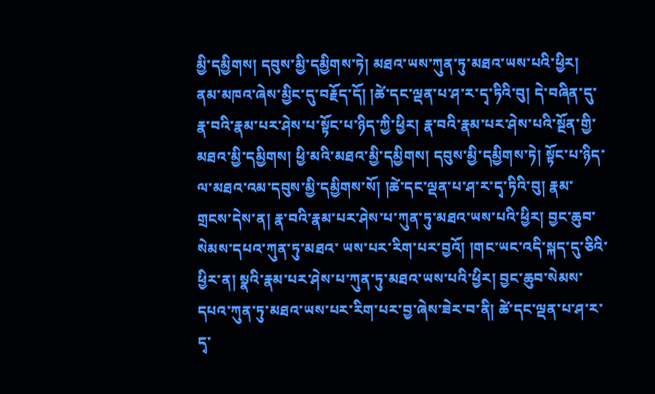མྱི་དམྱིགས། དབུས་མྱི་དམྱིགས་ཏེ། མཐའ་ཡས་ཀུན་ཏུ་མཐའ་ཡས་པའི་ཕྱིར། ནམ་མཁའ་ཞེས་མྱིང་དུ་བརྗོད་དོ། །ཚེ་དང་ལྡན་པ་ཤ་ར་དྭ་ཏིའི་བུ། དེ་བཞིན་དུ་རྣ་བའི་རྣམ་པར་ཤེས་པ་སྟོང་པ་ཉིད་ཀྱི་ཕྱིར། རྣ་བའི་རྣམ་པར་ཤེས་པའི་སྔོན་གྱི་མཐའ་མྱི་དམྱིགས། ཕྱི་མའི་མཐའ་མྱི་དམྱིགས། དབུས་མྱི་དམྱིགས་ཏེ། སྟོང་པ་ཉིད་ལ་མཐའ་འམ་དབུས་མྱི་དམྱིགས་སོ། །ཚེ་དང་ལྡན་པ་ཤ་ར་དྭ་ཏིའི་བུ། རྣམ་གྲངས་དེས་ན། རྣ་བའི་རྣམ་པར་ཤེས་པ་ཀུན་ཏུ་མཐའ་ཡས་པའི་ཕྱིར། བྱང་ཆུབ་སེམས་དཔའ་ཀུན་ཏུ་མཐའ་ ཡས་པར་རིག་པར་བྱའོ། །གང་ཡང་འདི་སྐད་དུ་ཅིའི་ཕྱིར་ན། སྣའི་རྣམ་པར་ཤེས་པ་ཀུན་ཏུ་མཐའ་ཡས་པའི་ཕྱིར། བྱང་ཆུབ་སེམས་དཔའ་ཀུན་ཏུ་མཐའ་ཡས་པར་རིག་པར་བྱ་ཞེས་ཟེར་བ་ནི། ཚེ་དང་ལྡན་པ་ཤ་ར་དྭ་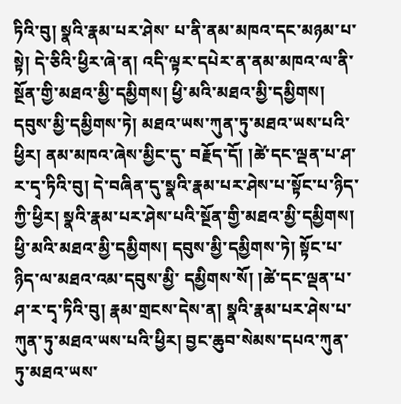ཏིའི་བུ། སྣའི་རྣམ་པར་ཤེས་ པ་ནི་ནམ་མཁའ་དང་མཉམ་པ་སྟེ། དེ་ཅིའི་ཕྱིར་ཞེ་ན། འདི་ལྟར་དཔེར་ན་ནམ་མཁའ་ལ་ནི་སྔོན་གྱི་མཐའ་མྱི་དམྱིགས། ཕྱི་མའི་མཐའ་མྱི་དམྱིགས། དབུས་མྱི་དམྱིགས་ཏེ། མཐའ་ཡས་ཀུན་ཏུ་མཐའ་ཡས་པའི་ཕྱིར། ནམ་མཁའ་ཞེས་མྱིང་དུ་ བརྗོད་དོ། །ཚེ་དང་ལྡན་པ་ཤ་ར་དྭ་ཏིའི་བུ། དེ་བཞིན་དུ་སྣའི་རྣམ་པར་ཤེས་པ་སྟོང་པ་ཉིད་ཀྱི་ཕྱིར། སྣའི་རྣམ་པར་ཤེས་པའི་སྔོན་གྱི་མཐའ་མྱི་དམྱིགས། ཕྱི་མའི་མཐའ་མྱི་དམྱིགས། དབུས་མྱི་དམྱིགས་ཏེ། སྟོང་པ་ཉིད་ལ་མཐའ་འམ་དབུས་མྱི་ དམྱིགས་སོ། །ཚེ་དང་ལྡན་པ་ཤ་ར་དྭ་ཏིའི་བུ། རྣམ་གྲངས་དེས་ན། སྣའི་རྣམ་པར་ཤེས་པ་ཀུན་ཏུ་མཐའ་ཡས་པའི་ཕྱིར། བྱང་ཆུབ་སེམས་དཔའ་ཀུན་ཏུ་མཐའ་ཡས་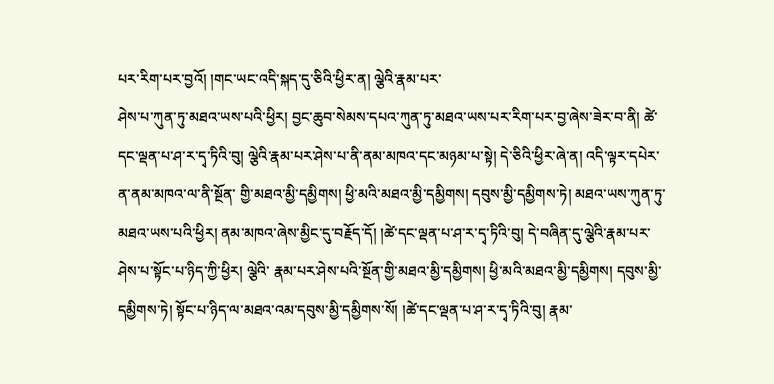པར་རིག་པར་བྱའོ། །གང་ཡང་འདི་སྐད་དུ་ཅིའི་ཕྱིར་ན། ལྕེའི་རྣམ་པར་
ཤེས་པ་ཀུན་ཏུ་མཐའ་ཡས་པའི་ཕྱིར། བྱང་ཆུབ་སེམས་དཔའ་ཀུན་ཏུ་མཐའ་ཡས་པར་རིག་པར་བྱ་ཞེས་ཟེར་བ་ནི། ཚེ་དང་ལྡན་པ་ཤ་ར་དྭ་ཏིའི་བུ། ལྕེའི་རྣམ་པར་ཤེས་པ་ནི་ནམ་མཁའ་དང་མཉམ་པ་སྟེ། དེ་ཅིའི་ཕྱིར་ཞེ་ན། འདི་ལྟར་དཔེར་ན་ནམ་མཁའ་ལ་ནི་སྔོན་ གྱི་མཐའ་མྱི་དམྱིགས། ཕྱི་མའི་མཐའ་མྱི་དམྱིགས། དབུས་མྱི་དམྱིགས་ཏེ། མཐའ་ཡས་ཀུན་ཏུ་མཐའ་ཡས་པའི་ཕྱིར། ནམ་མཁའ་ཞེས་མྱིང་དུ་བརྗོད་དོ། །ཚེ་དང་ལྡན་པ་ཤ་ར་དྭ་ཏིའི་བུ། དེ་བཞིན་དུ་ལྕེའི་རྣམ་པར་ཤེས་པ་སྟོང་པ་ཉིད་ཀྱི་ཕྱིར། ལྕེའི་ རྣམ་པར་ཤེས་པའི་སྔོན་གྱི་མཐའ་མྱི་དམྱིགས། ཕྱི་མའི་མཐའ་མྱི་དམྱིགས། དབུས་མྱི་དམྱིགས་ཏེ། སྟོང་པ་ཉིད་ལ་མཐའ་འམ་དབུས་མྱི་དམྱིགས་སོ། །ཚེ་དང་ལྡན་པ་ཤ་ར་དྭ་ཏིའི་བུ། རྣམ་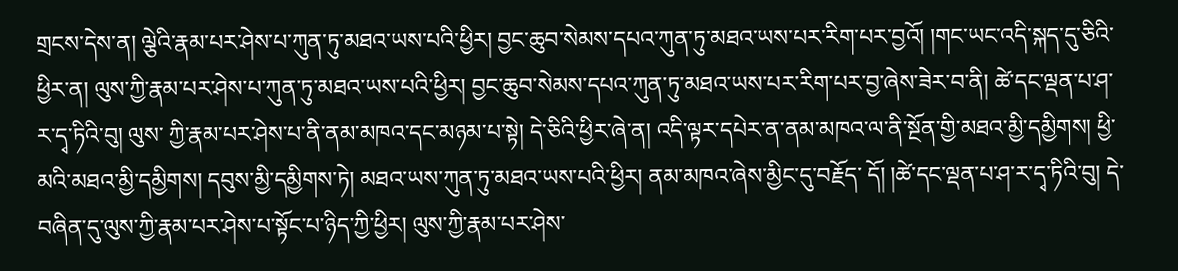གྲངས་དེས་ན། ལྕེའི་རྣམ་པར་ཤེས་པ་ཀུན་ཏུ་མཐའ་ཡས་པའི་ཕྱིར། བྱང་ཆུབ་སེམས་དཔའ་ཀུན་ཏུ་མཐའ་ཡས་པར་རིག་པར་བྱའོ། །གང་ཡང་འདི་སྐད་དུ་ཅིའི་ཕྱིར་ན། ལུས་ཀྱི་རྣམ་པར་ཤེས་པ་ཀུན་ཏུ་མཐའ་ཡས་པའི་ཕྱིར། བྱང་ཆུབ་སེམས་དཔའ་ཀུན་ཏུ་མཐའ་ཡས་པར་རིག་པར་བྱ་ཞེས་ཟེར་བ་ནི། ཚེ་དང་ལྡན་པ་ཤ་ར་དྭ་ཏིའི་བུ། ལུས་ ཀྱི་རྣམ་པར་ཤེས་པ་ནི་ནམ་མཁའ་དང་མཉམ་པ་སྟེ། དེ་ཅིའི་ཕྱིར་ཞེ་ན། འདི་ལྟར་དཔེར་ན་ནམ་མཁའ་ལ་ནི་སྔོན་གྱི་མཐའ་མྱི་དམྱིགས། ཕྱི་མའི་མཐའ་མྱི་དམྱིགས། དབུས་མྱི་དམྱིགས་ཏེ། མཐའ་ཡས་ཀུན་ཏུ་མཐའ་ཡས་པའི་ཕྱིར། ནམ་མཁའ་ཞེས་མྱིང་དུ་བརྗོད་ དོ། །ཚེ་དང་ལྡན་པ་ཤ་ར་དྭ་ཏིའི་བུ། དེ་བཞིན་དུ་ལུས་ཀྱི་རྣམ་པར་ཤེས་པ་སྟོང་པ་ཉིད་ཀྱི་ཕྱིར། ལུས་ཀྱི་རྣམ་པར་ཤེས་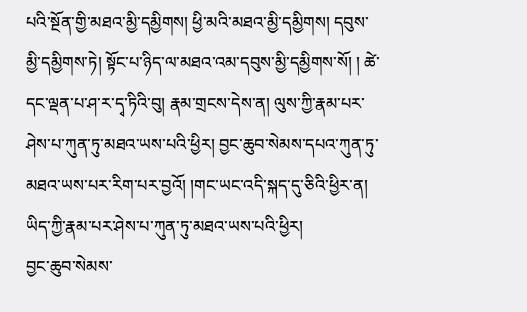པའི་སྔོན་གྱི་མཐའ་མྱི་དམྱིགས། ཕྱི་མའི་མཐའ་མྱི་དམྱིགས། དབུས་མྱི་དམྱིགས་ཏེ། སྟོང་པ་ཉིད་ལ་མཐའ་འམ་དབུས་མྱི་དམྱིགས་སོ། ། ཚེ་དང་ལྡན་པ་ཤ་ར་དྭ་ཏིའི་བུ། རྣམ་གྲངས་དེས་ན། ལུས་ཀྱི་རྣམ་པར་ཤེས་པ་ཀུན་ཏུ་མཐའ་ཡས་པའི་ཕྱིར། བྱང་ཆུབ་སེམས་དཔའ་ཀུན་ཏུ་མཐའ་ཡས་པར་རིག་པར་བྱའོ། །གང་ཡང་འདི་སྐད་དུ་ཅིའི་ཕྱིར་ན། ཡིད་ཀྱི་རྣམ་པར་ཤེས་པ་ཀུན་ཏུ་མཐའ་ཡས་པའི་ཕྱིར།
བྱང་ཆུབ་སེམས་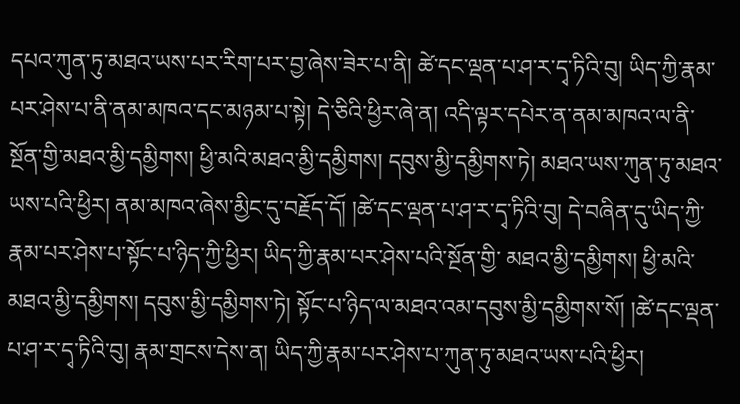དཔའ་ཀུན་ཏུ་མཐའ་ཡས་པར་རིག་པར་བྱ་ཞེས་ཟེར་པ་ནི། ཚེ་དང་ལྡན་པ་ཤ་ར་དྭ་ཏིའི་བུ། ཡིད་ཀྱི་རྣམ་པར་ཤེས་པ་ནི་ནམ་མཁའ་དང་མཉམ་པ་སྟེ། དེ་ཅིའི་ཕྱིར་ཞེ་ན། འདི་ལྟར་དཔེར་ན་ནམ་མཁའ་ལ་ནི་སྔོན་གྱི་མཐའ་མྱི་དམྱིགས། ཕྱི་མའི་མཐའ་མྱི་དམྱིགས། དབུས་མྱི་དམྱིགས་ཏེ། མཐའ་ཡས་ཀུན་ཏུ་མཐའ་ཡས་པའི་ཕྱིར། ནམ་མཁའ་ཞེས་མྱིང་དུ་བརྗོད་དོ། །ཚེ་དང་ལྡན་པ་ཤ་ར་དྭ་ཏིའི་བུ། དེ་བཞིན་དུ་ཡིད་ཀྱི་རྣམ་པར་ཤེས་པ་སྟོང་པ་ཉིད་ཀྱི་ཕྱིར། ཡིད་ཀྱི་རྣམ་པར་ཤེས་པའི་སྔོན་གྱི་ མཐའ་མྱི་དམྱིགས། ཕྱི་མའི་མཐའ་མྱི་དམྱིགས། དབུས་མྱི་དམྱིགས་ཏེ། སྟོང་པ་ཉིད་ལ་མཐའ་འམ་དབུས་མྱི་དམྱིགས་སོ། །ཚེ་དང་ལྡན་པ་ཤ་ར་དྭ་ཏིའི་བུ། རྣམ་གྲངས་དེས་ན། ཡིད་ཀྱི་རྣམ་པར་ཤེས་པ་ཀུན་ཏུ་མཐའ་ཡས་པའི་ཕྱིར།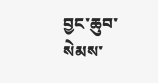བྱང་ཆུབ་སེམས་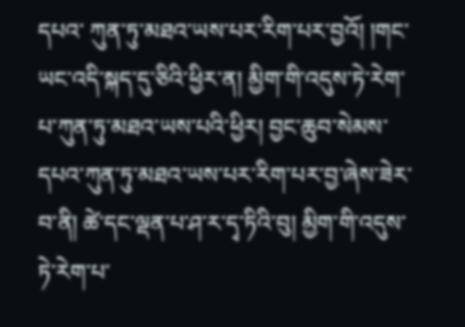དཔའ་ ཀུན་ཏུ་མཐའ་ཡས་པར་རིག་པར་བྱའོ། །གང་ཡང་འདི་སྐད་དུ་ཅིའི་ཕྱིར་ན། མྱིག་གི་འདུས་ཏེ་རེག་པ་ཀུན་ཏུ་མཐའ་ཡས་པའི་ཕྱིར། བྱང་ཆུབ་སེམས་དཔའ་ཀུན་ཏུ་མཐའ་ཡས་པར་རིག་པར་བྱ་ཞེས་ཟེར་བ་ནི། ཚེ་དང་ལྡན་པ་ཤ་ར་དྭ་ཏིའི་བུ། མྱིག་གི་འདུས་ཏེ་རེག་པ་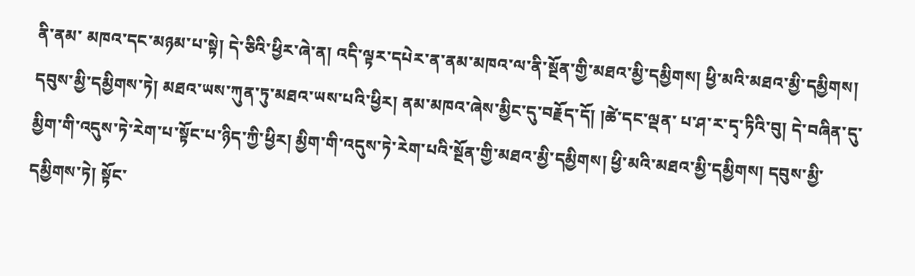ནི་ནམ་ མཁའ་དང་མཉམ་པ་སྟེ། དེ་ཅིའི་ཕྱིར་ཞེ་ན། འདི་ལྟར་དཔེར་ན་ནམ་མཁའ་ལ་ནི་སྔོན་གྱི་མཐའ་མྱི་དམྱིགས། ཕྱི་མའི་མཐའ་མྱི་དམྱིགས། དབུས་མྱི་དམྱིགས་ཏེ། མཐའ་ཡས་ཀུན་ཏུ་མཐའ་ཡས་པའི་ཕྱིར། ནམ་མཁའ་ཞེས་མྱིང་དུ་བརྗོད་དོ། །ཚེ་དང་ལྡན་ པ་ཤ་ར་དྭ་ཏིའི་བུ། དེ་བཞིན་དུ་མྱིག་གི་འདུས་ཏེ་རེག་པ་སྟོང་པ་ཉིད་ཀྱི་ཕྱིར། མྱིག་གི་འདུས་ཏེ་རེག་པའི་སྔོན་གྱི་མཐའ་མྱི་དམྱིགས། ཕྱི་མའི་མཐའ་མྱི་དམྱིགས། དབུས་མྱི་དམྱིགས་ཏེ། སྟོང་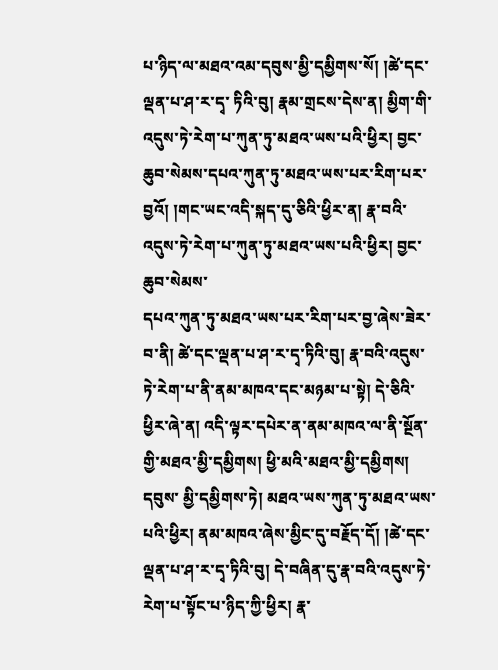པ་ཉིད་ལ་མཐའ་འམ་དབུས་མྱི་དམྱིགས་སོ། །ཚེ་དང་ལྡན་པ་ཤ་ར་དྭ་ ཏིའི་བུ། རྣམ་གྲངས་དེས་ན། མྱིག་གི་འདུས་ཏེ་རེག་པ་ཀུན་ཏུ་མཐའ་ཡས་པའི་ཕྱིར། བྱང་ཆུབ་སེམས་དཔའ་ཀུན་ཏུ་མཐའ་ཡས་པར་རིག་པར་བྱའོ། །གང་ཡང་འདི་སྐད་དུ་ཅིའི་ཕྱིར་ན། རྣ་བའི་འདུས་ཏེ་རེག་པ་ཀུན་ཏུ་མཐའ་ཡས་པའི་ཕྱིར། བྱང་ཆུབ་སེམས་
དཔའ་ཀུན་ཏུ་མཐའ་ཡས་པར་རིག་པར་བྱ་ཞེས་ཟེར་བ་ནི། ཚེ་དང་ལྡན་པ་ཤ་ར་དྭ་ཏིའི་བུ། རྣ་བའི་འདུས་ཏེ་རེག་པ་ནི་ནམ་མཁའ་དང་མཉམ་པ་སྟེ། དེ་ཅིའི་ཕྱིར་ཞེ་ན། འདི་ལྟར་དཔེར་ན་ནམ་མཁའ་ལ་ནི་སྔོན་གྱི་མཐའ་མྱི་དམྱིགས། ཕྱི་མའི་མཐའ་མྱི་དམྱིགས། དབུས་ མྱི་དམྱིགས་ཏེ། མཐའ་ཡས་ཀུན་ཏུ་མཐའ་ཡས་པའི་ཕྱིར། ནམ་མཁའ་ཞེས་མྱིང་དུ་བརྗོད་དོ། །ཚེ་དང་ལྡན་པ་ཤ་ར་དྭ་ཏིའི་བུ། དེ་བཞིན་དུ་རྣ་བའི་འདུས་ཏེ་རེག་པ་སྟོང་པ་ཉིད་ཀྱི་ཕྱིར། རྣ་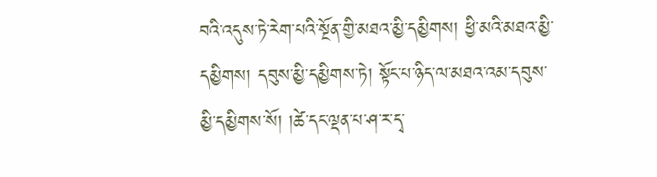བའི་འདུས་ཏེ་རེག་པའི་སྔོན་གྱི་མཐའ་མྱི་དམྱིགས། ཕྱི་མའི་མཐའ་མྱི་དམྱིགས། དབུས་མྱི་དམྱིགས་ཏེ། སྟོང་པ་ཉིད་ལ་མཐའ་འམ་དབུས་མྱི་དམྱིགས་སོ། །ཚེ་དང་ལྡན་པ་ཤ་ར་དྭ་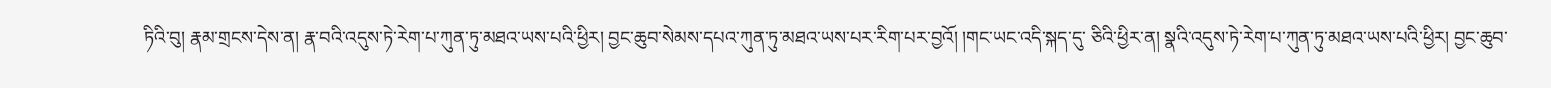ཏིའི་བུ། རྣམ་གྲངས་དེས་ན། རྣ་བའི་འདུས་ཏེ་རེག་པ་ཀུན་ཏུ་མཐའ་ཡས་པའི་ཕྱིར། བྱང་ཆུབ་སེམས་དཔའ་ཀུན་ཏུ་མཐའ་ཡས་པར་རིག་པར་བྱའོ། །གང་ཡང་འདི་སྐད་དུ་ ཅིའི་ཕྱིར་ན། སྣའི་འདུས་ཏེ་རེག་པ་ཀུན་ཏུ་མཐའ་ཡས་པའི་ཕྱིར། བྱང་ཆུབ་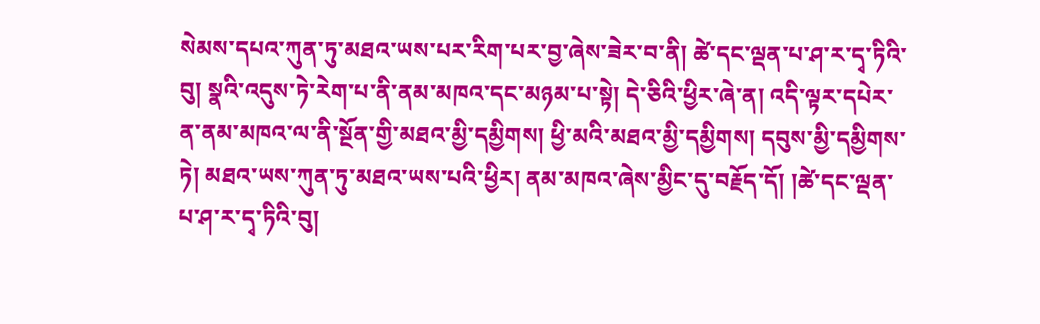སེམས་དཔའ་ཀུན་ཏུ་མཐའ་ཡས་པར་རིག་པར་བྱ་ཞེས་ཟེར་བ་ནི། ཚེ་དང་ལྡན་པ་ཤ་ར་དྭ་ཏིའི་བུ། སྣའི་འདུས་ཏེ་རེག་པ་ནི་ནམ་མཁའ་དང་མཉམ་པ་སྟེ། དེ་ཅིའི་ཕྱིར་ཞེ་ན། འདི་ལྟར་དཔེར་ ན་ནམ་མཁའ་ལ་ནི་སྔོན་གྱི་མཐའ་མྱི་དམྱིགས། ཕྱི་མའི་མཐའ་མྱི་དམྱིགས། དབུས་མྱི་དམྱིགས་ཏེ། མཐའ་ཡས་ཀུན་ཏུ་མཐའ་ཡས་པའི་ཕྱིར། ནམ་མཁའ་ཞེས་མྱིང་དུ་བརྗོད་དོ། །ཚེ་དང་ལྡན་པ་ཤ་ར་དྭ་ཏིའི་བུ།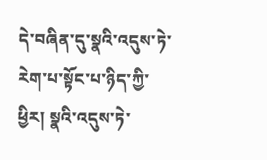དེ་བཞིན་དུ་སྣའི་འདུས་ཏེ་རེག་པ་སྟོང་པ་ཉིད་ཀྱི་ ཕྱིར། སྣའི་འདུས་ཏེ་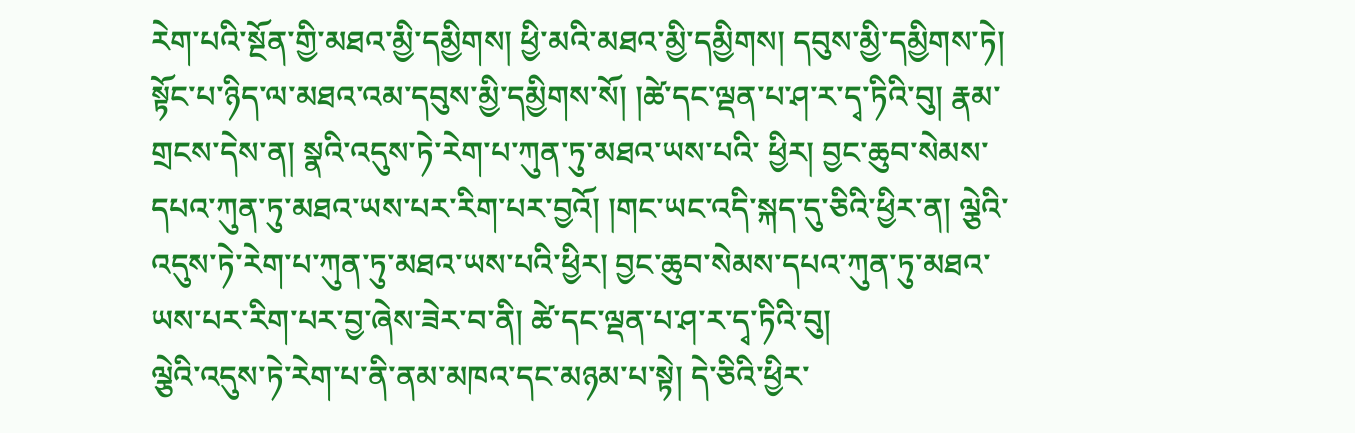རེག་པའི་སྔོན་གྱི་མཐའ་མྱི་དམྱིགས། ཕྱི་མའི་མཐའ་མྱི་དམྱིགས། དབུས་མྱི་དམྱིགས་ཏེ། སྟོང་པ་ཉིད་ལ་མཐའ་འམ་དབུས་མྱི་དམྱིགས་སོ། །ཚེ་དང་ལྡན་པ་ཤ་ར་དྭ་ཏིའི་བུ། རྣམ་གྲངས་དེས་ན། སྣའི་འདུས་ཏེ་རེག་པ་ཀུན་ཏུ་མཐའ་ཡས་པའི་ ཕྱིར། བྱང་ཆུབ་སེམས་དཔའ་ཀུན་ཏུ་མཐའ་ཡས་པར་རིག་པར་བྱའོ། །གང་ཡང་འདི་སྐད་དུ་ཅིའི་ཕྱིར་ན། ལྕེའི་འདུས་ཏེ་རེག་པ་ཀུན་ཏུ་མཐའ་ཡས་པའི་ཕྱིར། བྱང་ཆུབ་སེམས་དཔའ་ཀུན་ཏུ་མཐའ་ཡས་པར་རིག་པར་བྱ་ཞེས་ཟེར་བ་ནི། ཚེ་དང་ལྡན་པ་ཤ་ར་དྭ་ཏིའི་བུ།
ལྕེའི་འདུས་ཏེ་རེག་པ་ནི་ནམ་མཁའ་དང་མཉམ་པ་སྟེ། དེ་ཅིའི་ཕྱིར་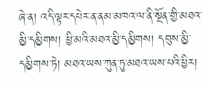ཞེ་ན། འདི་ལྟར་དཔེར་ན་ནམ་མཁའ་ལ་ནི་སྔོན་གྱི་མཐའ་མྱི་དམྱིགས། ཕྱི་མའི་མཐའ་མྱི་དམྱིགས། དབུས་མྱི་དམྱིགས་ཏེ། མཐའ་ཡས་ཀུན་ཏུ་མཐའ་ཡས་པའི་ཕྱིར།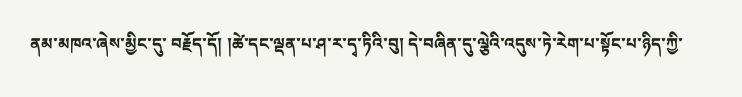ནམ་མཁའ་ཞེས་མྱིང་དུ་ བརྗོད་དོ། །ཚེ་དང་ལྡན་པ་ཤ་ར་དྭ་ཏིའི་བུ། དེ་བཞིན་དུ་ལྕེའི་འདུས་ཏེ་རེག་པ་སྟོང་པ་ཉིད་ཀྱི་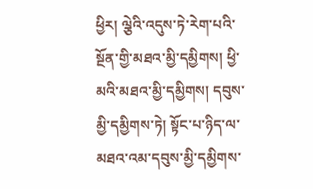ཕྱིར། ལྕེའི་འདུས་ཏེ་རེག་པའི་སྔོན་གྱི་མཐའ་མྱི་དམྱིགས། ཕྱི་མའི་མཐའ་མྱི་དམྱིགས། དབུས་མྱི་དམྱིགས་ཏེ། སྟོང་པ་ཉིད་ལ་མཐའ་འམ་དབུས་མྱི་དམྱིགས་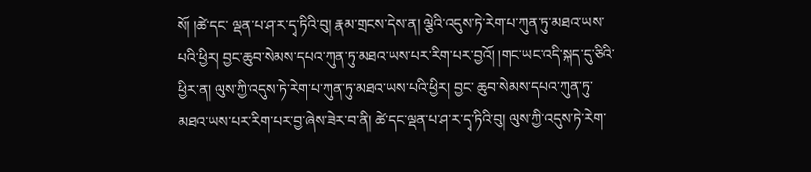སོ། །ཚེ་དང་ ལྡན་པ་ཤ་ར་དྭ་ཏིའི་བུ། རྣམ་གྲངས་དེས་ན། ལྕེའི་འདུས་ཏེ་རེག་པ་ཀུན་ཏུ་མཐའ་ཡས་པའི་ཕྱིར། བྱང་ཆུབ་སེམས་དཔའ་ཀུན་ཏུ་མཐའ་ཡས་པར་རིག་པར་བྱའོ། །གང་ཡང་འདི་སྐད་དུ་ཅིའི་ཕྱིར་ན། ལུས་ཀྱི་འདུས་ཏེ་རེག་པ་ཀུན་ཏུ་མཐའ་ཡས་པའི་ཕྱིར། བྱང་ ཆུབ་སེམས་དཔའ་ཀུན་ཏུ་མཐའ་ཡས་པར་རིག་པར་བྱ་ཞེས་ཟེར་བ་ནི། ཚེ་དང་ལྡན་པ་ཤ་ར་དྭ་ཏིའི་བུ། ལུས་ཀྱི་འདུས་ཏེ་རེག་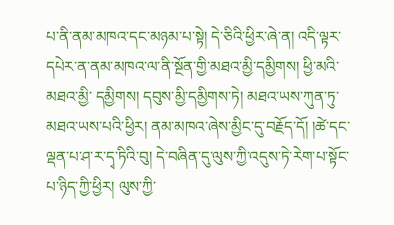པ་ནི་ནམ་མཁའ་དང་མཉམ་པ་སྟེ། དེ་ཅིའི་ཕྱིར་ཞེ་ན། འདི་ལྟར་དཔེར་ན་ནམ་མཁའ་ལ་ནི་སྔོན་གྱི་མཐའ་མྱི་དམྱིགས། ཕྱི་མའི་མཐའ་མྱི་ དམྱིགས། དབུས་མྱི་དམྱིགས་ཏེ། མཐའ་ཡས་ཀུན་ཏུ་མཐའ་ཡས་པའི་ཕྱིར། ནམ་མཁའ་ཞེས་མྱིང་དུ་བརྗོད་དོ། །ཚེ་དང་ལྡན་པ་ཤ་ར་དྭ་ཏིའི་བུ། དེ་བཞིན་དུ་ལུས་ཀྱི་འདུས་ཏེ་རེག་པ་སྟོང་པ་ཉིད་ཀྱི་ཕྱིར། ལུས་ཀྱི་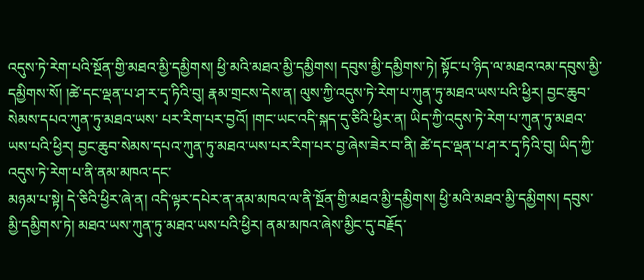འདུས་ཏེ་རེག་པའི་སྔོན་གྱི་མཐའ་མྱི་དམྱིགས། ཕྱི་མའི་མཐའ་མྱི་དམྱིགས། དབུས་མྱི་དམྱིགས་ཏེ། སྟོང་པ་ཉིད་ལ་མཐའ་འམ་དབུས་མྱི་དམྱིགས་སོ། །ཚེ་དང་ལྡན་པ་ཤ་ར་དྭ་ཏིའི་བུ། རྣམ་གྲངས་དེས་ན། ལུས་ཀྱི་འདུས་ཏེ་རེག་པ་ཀུན་ཏུ་མཐའ་ཡས་པའི་ཕྱིར། བྱང་ཆུབ་སེམས་དཔའ་ཀུན་ཏུ་མཐའ་ཡས་ པར་རིག་པར་བྱའོ། །གང་ཡང་འདི་སྐད་དུ་ཅིའི་ཕྱིར་ན། ཡིད་ཀྱི་འདུས་ཏེ་རེག་པ་ཀུན་ཏུ་མཐའ་ཡས་པའི་ཕྱིར། བྱང་ཆུབ་སེམས་དཔའ་ཀུན་ཏུ་མཐའ་ཡས་པར་རིག་པར་བྱ་ཞེས་ཟེར་བ་ནི། ཚེ་དང་ལྡན་པ་ཤ་ར་དྭ་ཏིའི་བུ། ཡིད་ཀྱི་འདུས་ཏེ་རེག་པ་ནི་ནམ་མཁའ་དང་
མཉམ་པ་སྟེ། དེ་ཅིའི་ཕྱིར་ཞེ་ན། འདི་ལྟར་དཔེར་ན་ནམ་མཁའ་ལ་ནི་སྔོན་གྱི་མཐའ་མྱི་དམྱིགས། ཕྱི་མའི་མཐའ་མྱི་དམྱིགས། དབུས་མྱི་དམྱིགས་ཏེ། མཐའ་ཡས་ཀུན་ཏུ་མཐའ་ཡས་པའི་ཕྱིར། ནམ་མཁའ་ཞེས་མྱིང་དུ་བརྗོད་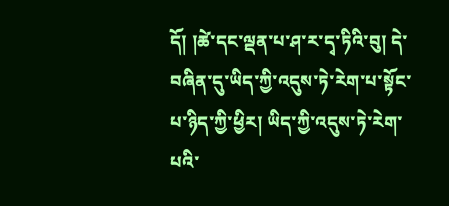དོ། །ཚེ་དང་ལྡན་པ་ཤ་ར་དྭ་ཏིའི་བུ། དེ་བཞིན་དུ་ཡིད་ཀྱི་འདུས་ཏེ་རེག་པ་སྟོང་པ་ཉིད་ཀྱི་ཕྱིར། ཡིད་ཀྱི་འདུས་ཏེ་རེག་པའི་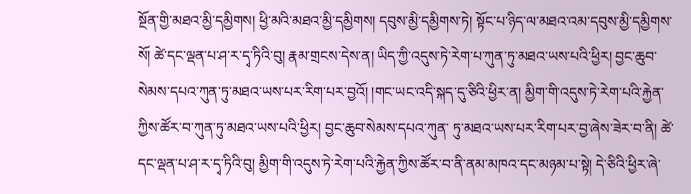སྔོན་གྱི་མཐའ་མྱི་དམྱིགས། ཕྱི་མའི་མཐའ་མྱི་དམྱིགས། དབུས་མྱི་དམྱིགས་ཏེ། སྟོང་པ་ཉིད་ལ་མཐའ་འམ་དབུས་མྱི་དམྱིགས་སོ། ཚེ་དང་ལྡན་པ་ཤ་ར་དྭ་ཏིའི་བུ། རྣམ་གྲངས་དེས་ན། ཡིད་ཀྱི་འདུས་ཏེ་རེག་པ་ཀུན་ཏུ་མཐའ་ཡས་པའི་ཕྱིར། བྱང་ཆུབ་སེམས་དཔའ་ཀུན་ཏུ་མཐའ་ཡས་པར་རིག་པར་བྱའོ། །གང་ཡང་འདི་སྐད་དུ་ཅིའི་ཕྱིར་ན། མྱིག་གི་འདུས་ཏེ་རེག་པའི་རྐྱེན་ཀྱིས་ཚོར་བ་ཀུན་ཏུ་མཐའ་ཡས་པའི་ཕྱིར། བྱང་ཆུབ་སེམས་དཔའ་ཀུན་ ཏུ་མཐའ་ཡས་པར་རིག་པར་བྱ་ཞེས་ཟེར་བ་ནི། ཚེ་དང་ལྡན་པ་ཤ་ར་དྭ་ཏིའི་བུ། མྱིག་གི་འདུས་ཏེ་རེག་པའི་རྐྱེན་ཀྱིས་ཚོར་བ་ནི་ནམ་མཁའ་དང་མཉམ་པ་སྟེ། དེ་ཅིའི་ཕྱིར་ཞེ་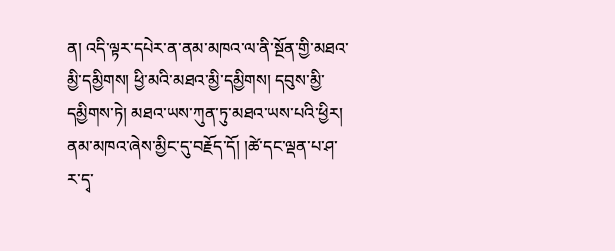ན། འདི་ལྟར་དཔེར་ན་ནམ་མཁའ་ལ་ནི་སྔོན་གྱི་མཐའ་མྱི་དམྱིགས། ཕྱི་མའི་མཐའ་མྱི་དམྱིགས། དབུས་མྱི་དམྱིགས་ཏེ། མཐའ་ཡས་ཀུན་ཏུ་མཐའ་ཡས་པའི་ཕྱིར། ནམ་མཁའ་ཞེས་མྱིང་དུ་བརྗོད་དོ། །ཚེ་དང་ལྡན་པ་ཤ་ར་དྭ་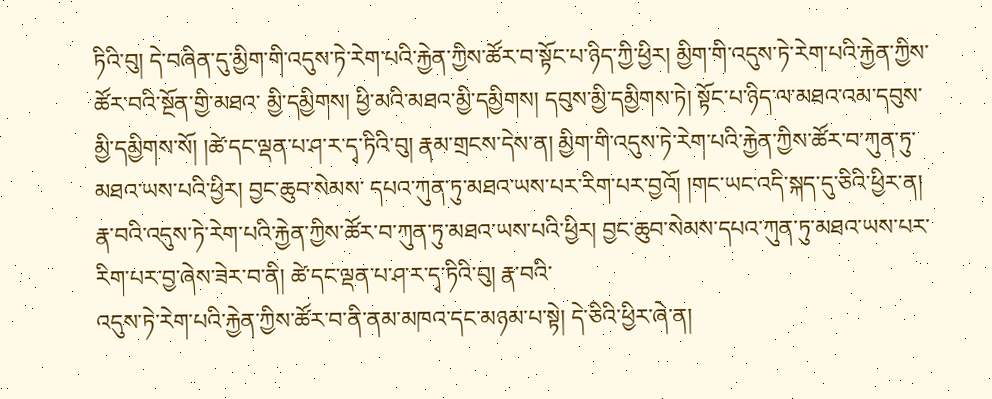ཏིའི་བུ། དེ་བཞིན་དུ་མྱིག་གི་འདུས་ཏེ་རེག་པའི་རྐྱེན་ཀྱིས་ཚོར་བ་སྟོང་པ་ཉིད་ཀྱི་ཕྱིར། མྱིག་གི་འདུས་ཏེ་རེག་པའི་རྐྱེན་ཀྱིས་ཚོར་བའི་སྔོན་གྱི་མཐའ་ མྱི་དམྱིགས། ཕྱི་མའི་མཐའ་མྱི་དམྱིགས། དབུས་མྱི་དམྱིགས་ཏེ། སྟོང་པ་ཉིད་ལ་མཐའ་འམ་དབུས་མྱི་དམྱིགས་སོ། །ཚེ་དང་ལྡན་པ་ཤ་ར་དྭ་ཏིའི་བུ། རྣམ་གྲངས་དེས་ན། མྱིག་གི་འདུས་ཏེ་རེག་པའི་རྐྱེན་ཀྱིས་ཚོར་བ་ཀུན་ཏུ་མཐའ་ཡས་པའི་ཕྱིར། བྱང་ཆུབ་སེམས་ དཔའ་ཀུན་ཏུ་མཐའ་ཡས་པར་རིག་པར་བྱའོ། །གང་ཡང་འདི་སྐད་དུ་ཅིའི་ཕྱིར་ན། རྣ་བའི་འདུས་ཏེ་རེག་པའི་རྐྱེན་ཀྱིས་ཚོར་བ་ཀུན་ཏུ་མཐའ་ཡས་པའི་ཕྱིར། བྱང་ཆུབ་སེམས་དཔའ་ཀུན་ཏུ་མཐའ་ཡས་པར་རིག་པར་བྱ་ཞེས་ཟེར་བ་ནི། ཚེ་དང་ལྡན་པ་ཤ་ར་དྭ་ཏིའི་བུ། རྣ་བའི་
འདུས་ཏེ་རེག་པའི་རྐྱེན་ཀྱིས་ཚོར་བ་ནི་ནམ་མཁའ་དང་མཉམ་པ་སྟེ། དེ་ཅིའི་ཕྱིར་ཞེ་ན།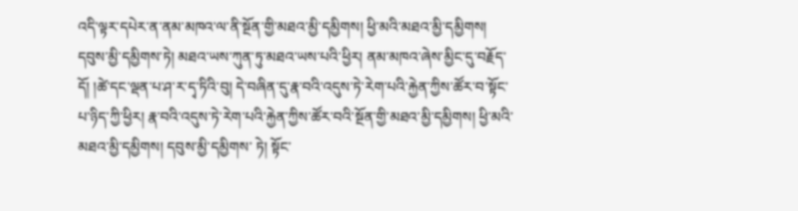འདི་ལྟར་དཔེར་ན་ནམ་མཁའ་ལ་ནི་སྔོན་གྱི་མཐའ་མྱི་དམྱིགས། ཕྱི་མའི་མཐའ་མྱི་དམྱིགས། དབུས་མྱི་དམྱིགས་ཏེ། མཐའ་ཡས་ཀུན་ཏུ་མཐའ་ཡས་པའི་ཕྱིར། ནམ་མཁའ་ཞེས་མྱིང་དུ་བརྗོད་དོ། །ཚེ་དང་ལྡན་པ་ཤ་ར་དྭ་ཏིའི་བུ། དེ་བཞིན་དུ་རྣ་བའི་འདུས་ཏེ་རེག་པའི་རྐྱེན་ཀྱིས་ཚོར་བ་སྟོང་པ་ཉིད་ཀྱི་ཕྱིར། རྣ་བའི་འདུས་ཏེ་རེག་པའི་རྐྱེན་ཀྱིས་ཚོར་བའི་སྔོན་གྱི་མཐའ་མྱི་དམྱིགས། ཕྱི་མའི་མཐའ་མྱི་དམྱིགས། དབུས་མྱི་དམྱིགས་ ཏེ། སྟོང་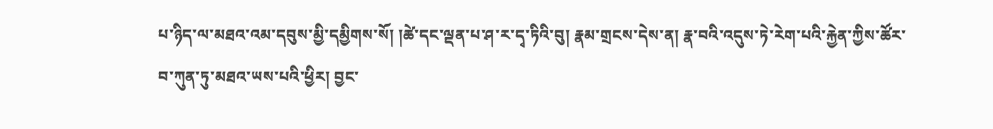པ་ཉིད་ལ་མཐའ་འམ་དབུས་མྱི་དམྱིགས་སོ། །ཚེ་དང་ལྡན་པ་ཤ་ར་དྭ་ཏིའི་བུ། རྣམ་གྲངས་དེས་ན། རྣ་བའི་འདུས་ཏེ་རེག་པའི་རྐྱེན་ཀྱིས་ཚོར་བ་ཀུན་ཏུ་མཐའ་ཡས་པའི་ཕྱིར། བྱང་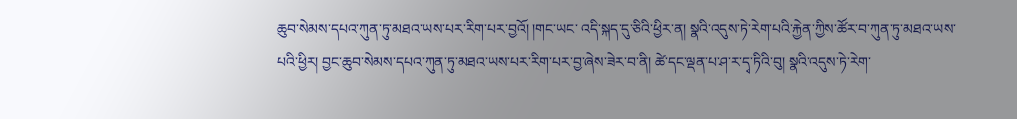ཆུབ་སེམས་དཔའ་ཀུན་ཏུ་མཐའ་ཡས་པར་རིག་པར་བྱའོ། །གང་ཡང་ འདི་སྐད་དུ་ཅིའི་ཕྱིར་ན། སྣའི་འདུས་ཏེ་རེག་པའི་རྐྱེན་ཀྱིས་ཚོར་བ་ཀུན་ཏུ་མཐའ་ཡས་པའི་ཕྱིར། བྱང་ཆུབ་སེམས་དཔའ་ཀུན་ཏུ་མཐའ་ཡས་པར་རིག་པར་བྱ་ཞེས་ཟེར་བ་ནི། ཚེ་དང་ལྡན་པ་ཤ་ར་དྭ་ཏིའི་བུ། སྣའི་འདུས་ཏེ་རེག་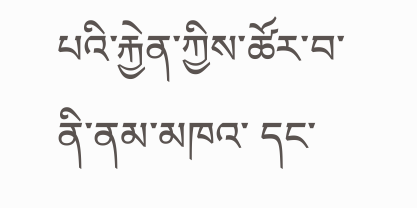པའི་རྐྱེན་ཀྱིས་ཚོར་བ་ནི་ནམ་མཁའ་ དང་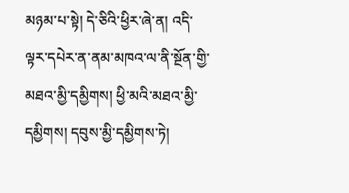མཉམ་པ་སྟེ། དེ་ཅིའི་ཕྱིར་ཞེ་ན། འདི་ལྟར་དཔེར་ན་ནམ་མཁའ་ལ་ནི་སྔོན་གྱི་མཐའ་མྱི་དམྱིགས། ཕྱི་མའི་མཐའ་མྱི་དམྱིགས། དབུས་མྱི་དམྱིགས་ཏེ།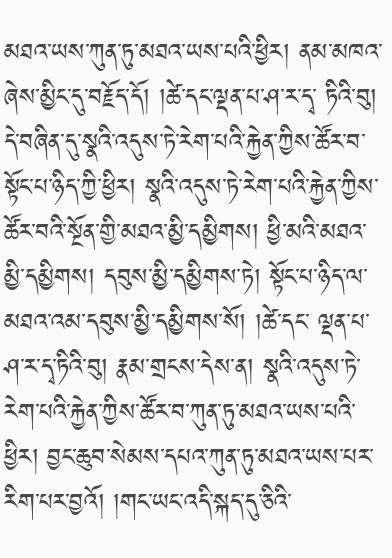མཐའ་ཡས་ཀུན་ཏུ་མཐའ་ཡས་པའི་ཕྱིར། ནམ་མཁའ་ཞེས་མྱིང་དུ་བརྗོད་དོ། །ཚེ་དང་ལྡན་པ་ཤ་ར་དྭ་ ཏིའི་བུ། དེ་བཞིན་དུ་སྣའི་འདུས་ཏེ་རེག་པའི་རྐྱེན་ཀྱིས་ཚོར་བ་སྟོང་པ་ཉིད་ཀྱི་ཕྱིར། སྣའི་འདུས་ཏེ་རེག་པའི་རྐྱེན་ཀྱིས་ཚོར་བའི་སྔོན་གྱི་མཐའ་མྱི་དམྱིགས། ཕྱི་མའི་མཐའ་མྱི་དམྱིགས། དབུས་མྱི་དམྱིགས་ཏེ། སྟོང་པ་ཉིད་ལ་མཐའ་འམ་དབུས་མྱི་དམྱིགས་སོ། །ཚེ་དང་ ལྡན་པ་ཤ་ར་དྭ་ཏིའི་བུ། རྣམ་གྲངས་དེས་ན། སྣའི་འདུས་ཏེ་རེག་པའི་རྐྱེན་ཀྱིས་ཚོར་བ་ཀུན་ཏུ་མཐའ་ཡས་པའི་ཕྱིར། བྱང་ཆུབ་སེམས་དཔའ་ཀུན་ཏུ་མཐའ་ཡས་པར་རིག་པར་བྱའོ། །གང་ཡང་འདི་སྐད་དུ་ཅིའི་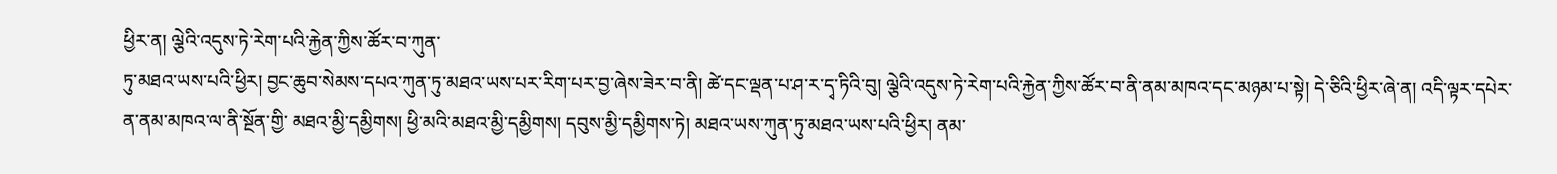ཕྱིར་ན། ལྕེའི་འདུས་ཏེ་རེག་པའི་རྐྱེན་ཀྱིས་ཚོར་བ་ཀུན་
ཏུ་མཐའ་ཡས་པའི་ཕྱིར། བྱང་ཆུབ་སེམས་དཔའ་ཀུན་ཏུ་མཐའ་ཡས་པར་རིག་པར་བྱ་ཞེས་ཟེར་བ་ནི། ཚེ་དང་ལྡན་པ་ཤ་ར་དྭ་ཏིའི་བུ། ལྕེའི་འདུས་ཏེ་རེག་པའི་རྐྱེན་ཀྱིས་ཚོར་བ་ནི་ནམ་མཁའ་དང་མཉམ་པ་སྟེ། དེ་ཅིའི་ཕྱིར་ཞེ་ན། འདི་ལྟར་དཔེར་ན་ནམ་མཁའ་ལ་ནི་སྔོན་གྱི་ མཐའ་མྱི་དམྱིགས། ཕྱི་མའི་མཐའ་མྱི་དམྱིགས། དབུས་མྱི་དམྱིགས་ཏེ། མཐའ་ཡས་ཀུན་ཏུ་མཐའ་ཡས་པའི་ཕྱིར། ནམ་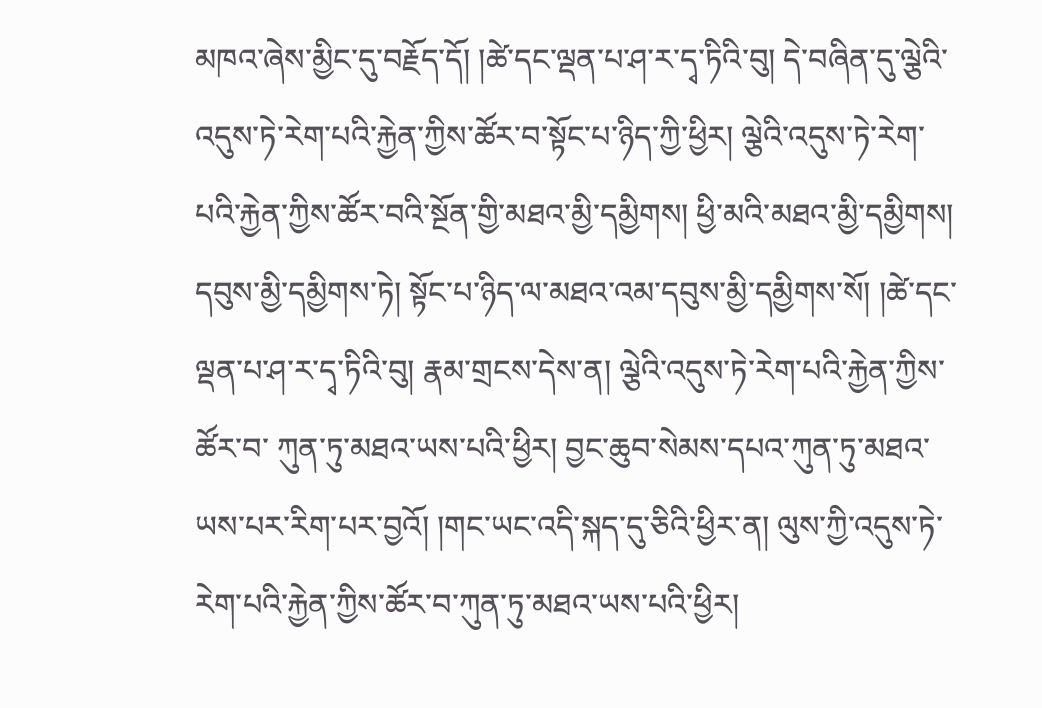མཁའ་ཞེས་མྱིང་དུ་བརྗོད་དོ། །ཚེ་དང་ལྡན་པ་ཤ་ར་དྭ་ཏིའི་བུ། དེ་བཞིན་དུ་ལྕེའི་འདུས་ཏེ་རེག་པའི་རྐྱེན་ཀྱིས་ཚོར་བ་སྟོང་པ་ཉིད་ཀྱི་ཕྱིར། ལྕེའི་འདུས་ཏེ་རེག་པའི་རྐྱེན་ཀྱིས་ཚོར་བའི་སྔོན་གྱི་མཐའ་མྱི་དམྱིགས། ཕྱི་མའི་མཐའ་མྱི་དམྱིགས། དབུས་མྱི་དམྱིགས་ཏེ། སྟོང་པ་ཉིད་ལ་མཐའ་འམ་དབུས་མྱི་དམྱིགས་སོ། །ཚེ་དང་ལྡན་པ་ཤ་ར་དྭ་ཏིའི་བུ། རྣམ་གྲངས་དེས་ན། ལྕེའི་འདུས་ཏེ་རེག་པའི་རྐྱེན་ཀྱིས་ཚོར་བ་ ཀུན་ཏུ་མཐའ་ཡས་པའི་ཕྱིར། བྱང་ཆུབ་སེམས་དཔའ་ཀུན་ཏུ་མཐའ་ཡས་པར་རིག་པར་བྱའོ། །གང་ཡང་འདི་སྐད་དུ་ཅིའི་ཕྱིར་ན། ལུས་ཀྱི་འདུས་ཏེ་རེག་པའི་རྐྱེན་ཀྱིས་ཚོར་བ་ཀུན་ཏུ་མཐའ་ཡས་པའི་ཕྱིར།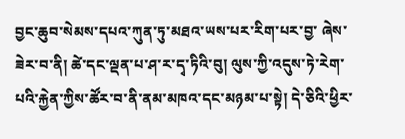བྱང་ཆུབ་སེམས་དཔའ་ཀུན་ཏུ་མཐའ་ཡས་པར་རིག་པར་བྱ་ ཞེས་ཟེར་བ་ནི། ཚེ་དང་ལྡན་པ་ཤ་ར་དྭ་ཏིའི་བུ། ལུས་ཀྱི་འདུས་ཏེ་རེག་པའི་རྐྱེན་ཀྱིས་ཚོར་བ་ནི་ནམ་མཁའ་དང་མཉམ་པ་སྟེ། དེ་ཅིའི་ཕྱིར་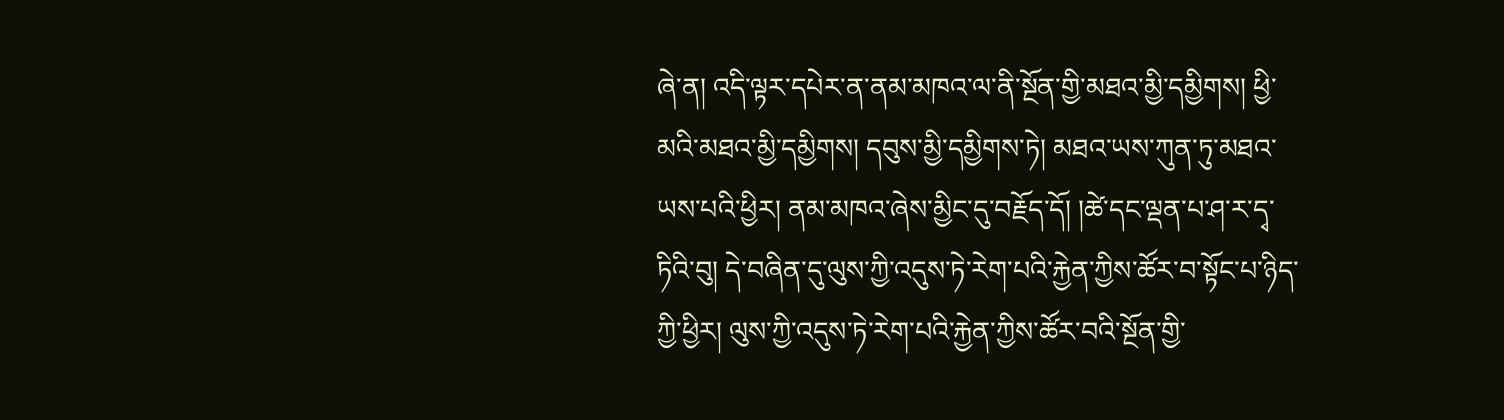ཞེ་ན། འདི་ལྟར་དཔེར་ན་ནམ་མཁའ་ལ་ནི་སྔོན་གྱི་མཐའ་མྱི་དམྱིགས། ཕྱི་མའི་མཐའ་མྱི་དམྱིགས། དབུས་མྱི་དམྱིགས་ཏེ། མཐའ་ཡས་ཀུན་ཏུ་མཐའ་ཡས་པའི་ཕྱིར། ནམ་མཁའ་ཞེས་མྱིང་དུ་བརྗོད་དོ། །ཚེ་དང་ལྡན་པ་ཤ་ར་དྭ་ཏིའི་བུ། དེ་བཞིན་དུ་ལུས་ཀྱི་འདུས་ཏེ་རེག་པའི་རྐྱེན་ཀྱིས་ཚོར་བ་སྟོང་པ་ཉིད་ཀྱི་ཕྱིར། ལུས་ཀྱི་འདུས་ཏེ་རེག་པའི་རྐྱེན་ཀྱིས་ཚོར་བའི་སྔོན་གྱི་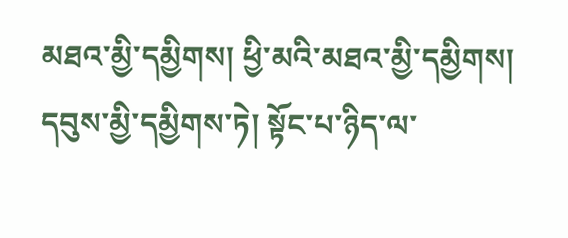མཐའ་མྱི་དམྱིགས། ཕྱི་མའི་མཐའ་མྱི་དམྱིགས། དབུས་མྱི་དམྱིགས་ཏེ། སྟོང་པ་ཉིད་ལ་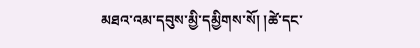མཐའ་འམ་དབུས་མྱི་དམྱིགས་སོ། །ཚེ་དང་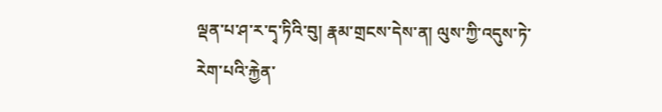ལྡན་པ་ཤ་ར་དྭ་ཏིའི་བུ། རྣམ་གྲངས་དེས་ན། ལུས་ཀྱི་འདུས་ཏེ་རེག་པའི་རྐྱེན་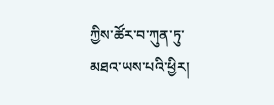ཀྱིས་ཚོར་བ་ཀུན་ཏུ་མཐའ་ཡས་པའི་ཕྱིར།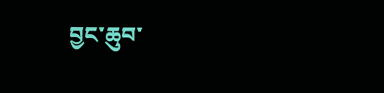བྱང་ཆུབ་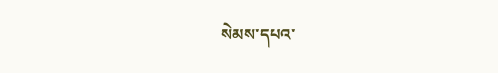སེམས་དཔའ་